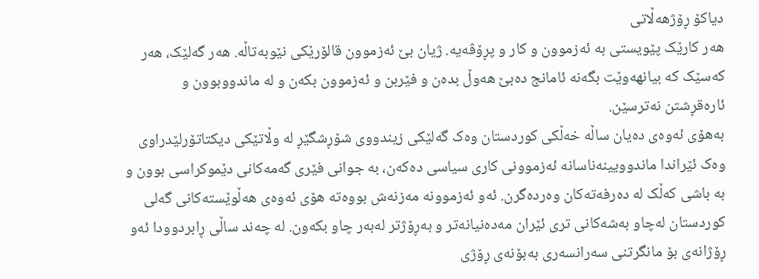دیاکۆ ڕۆژهەڵاتی
هەر کارێک پێویستی بە ئەزموون و کار و پڕۆڤەیە. ژیان بێ ئەزموون قالۆرێکی نێوبەتاڵە. هەر گەلێک، هەر کەسێک کە بیانهەوێت بگەنە ئامانج دەبێ هەوڵ بدەن و فێربن و ئەزموون بکەن و لە ماندووبوون و ئارەقڕشتن نەترسێن.
بەهۆی ئەوەی دەیان ساڵە خەڵکی کوردستان وەک گەلێکی زیندووی شۆڕشگێڕ لە وڵاتێکی دیکتاتۆرلێدراوی وەک ئێراندا ماندوویینەناسانە ئەزموونی کاری سیاسی دەکەن، بە جوانی فێری گەمەکانی دێموکراسی بوون و بە باشی کەڵک لە دەرفەتەکان وەردەگرن. ئەو ئەزموونە مەزنەش بووەتە هۆی ئەوەی هەڵوێستەکانی گەلی کوردستان لەچاو بەشەکانی تری ئێران مەدەنیانەتر و بەڕۆژتر لەبەر چاو بکەون. لە چەند ساڵی ڕابردوودا ئەو ڕۆژانەی بۆ مانگرتنی سەرانسەری بەبۆنەی ڕۆژی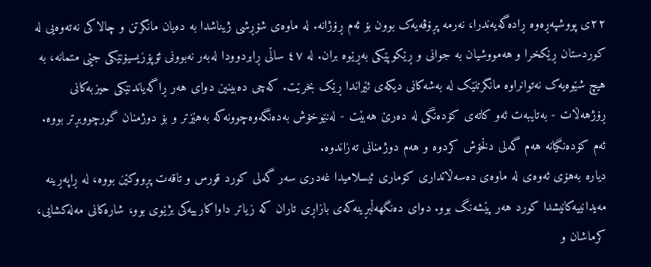٢٢ی پووشپەڕەوە ڕادەگەیەندرا، نەرمە پڕۆڤەیەک بوون بۆ ئەم ڕۆژانە. لە ماوەی شۆڕشی ژیناشدا بە دەیان مانگرتن و چالاکی نەتەوەیی لە کوردستان ڕێکخرا و هەمووشیان بە جوانی و ڕێکوپێکی بەڕێوە بران. لە ٤٧ ساڵی ڕابردوودا لەبەر نەبوونی ئۆپۆزیسیۆنێکی جێی متمانە، بە هیچ شێوەیەک نەتوانراوە مانگرتنێک لە بەشەکانی دیکەی ئێراندا ڕێک بخرێت. کەچی دەبینین دوای هەر ڕاگەیاندنێکی حیزبەکانی ڕۆژهەڵات - بەتایبەت ئەو کاتەی کۆدەنگی لە دەرێ هەبێت - لەنێوخۆش بەدەنگەوەچوونەکە بەهێزتر و بۆ دوژمنان گورچووبڕتر بووە. ئەم کۆدەنگیانە هەم گەلی دڵخۆش کردوە و هەم دوژمنانی تەزاندوە.
دیارە بەهۆی ئەوەی لە ماوەی دەسەڵاتداری کۆماری ئیسلامیدا غەدری سەر گەلی کورد قورس و تاقەت پڕووکێن بووە، لە ڕاپەڕینە مەیدانییەکانیشدا کورد هەر پێشەنگ بوو. دوای دەنگهەڵبڕینەکەی بازاڕی تاران کە زیاتر داواکارییەکی بژێوی بوو، شارەکانی مەلەکشایی، کرماشان و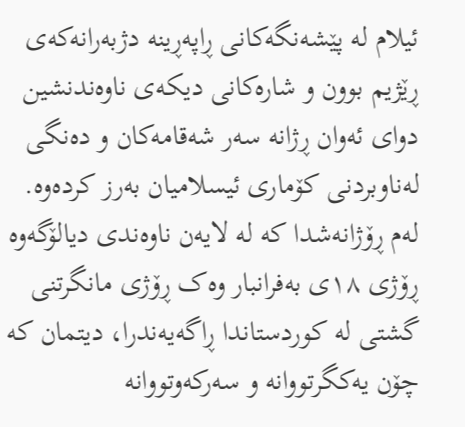ئیلام لە پێشەنگەکانی ڕاپەڕینە دژبەرانەکەی ڕێژیم بوون و شارەکانی دیکەی ناوەندنشین دوای ئەوان ڕژانە سەر شەقامەکان و دەنگی لەناوبردنی کۆماری ئیسلامیان بەرز کردەوە.
لەم ڕۆژانەشدا کە لە لایەن ناوەندی دیالۆگەوە ڕۆژی ١٨ی بەفرانبار وەک ڕۆژی مانگرتنی گشتی لە کوردستاندا ڕاگەیەندرا، دیتمان کە چۆن یەکگرتووانە و سەرکەوتووانە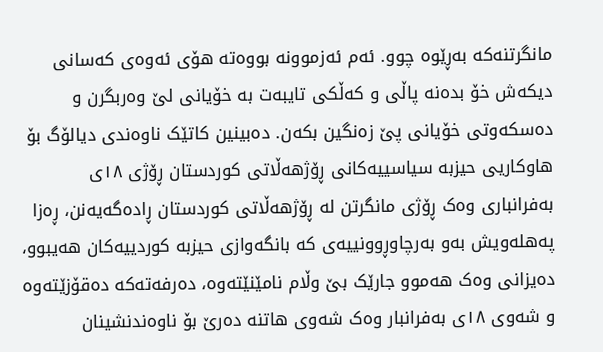مانگرتنەکە بەڕێوە چوو. ئەم ئەزموونە بووەتە هۆی ئەوەی کەسانی دیکەش خۆ بدەنە پاڵی و کەڵکی تایبەت بە خۆیانی لێ وەربگرن و دەسکەوتی خۆیانی پێ زەنگین بکەن. دەبینین کاتێک ناوەندی دیالۆگ بۆ هاوکاریی حیزبە سیاسییەکانی ڕۆژهەڵاتی کوردستان ڕۆژی ١٨ی بەفرانباری وەک ڕۆژی مانگرتن لە ڕۆژهەڵاتی کوردستان ڕادەگەیەنن، ڕەزا پەهلەویش بەو بەرچاوڕوونییەی کە بانگەوازی حیزبە کوردییەکان هەیبوو، دەیزانی وەک هەموو جارێک بێ وڵام نامێنێتەوە، دەرفەتەکە دەقۆزێتەوە و شەوی ١٨ی بەفرانبار وەک شەوی هاتنە دەرێ بۆ ناوەندنشینان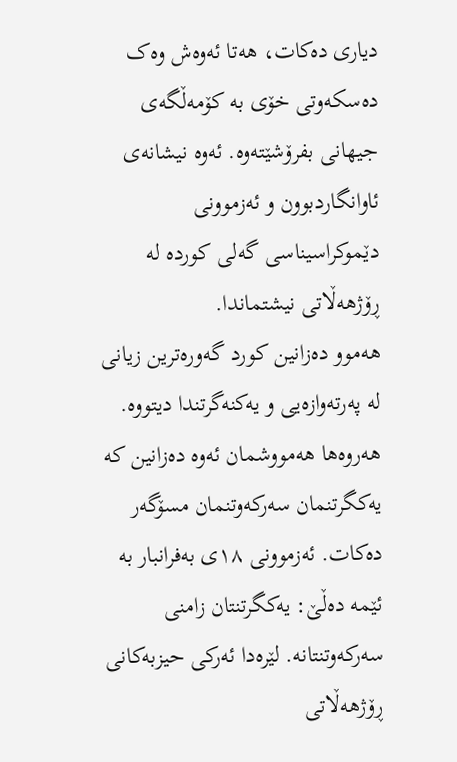دیاری دەکات، هەتا ئەوەش وەک دەسکەوتی خۆی بە کۆمەڵگەی جیهانی بفرۆشێتەوە. ئەوە نیشانەی ئاوانگاردبوون و ئەزموونی دێموکراسیناسی گەلی کوردە لە ڕۆژهەڵاتی نیشتماندا.
هەموو دەزانین کورد گەورەترین زیانی لە پەرتەوازەیی و یەکنەگرتندا دیتووە. هەروەها هەمووشمان ئەوە دەزانین کە یەکگرتنمان سەرکەوتنمان مسۆگەر دەکات. ئەزموونی ١٨ی بەفرانبار بە ئێمە دەڵێ: یەکگرتنتان زامنی سەرکەوتنتانە. لێرەدا ئەرکی حیزبەکانی ڕۆژهەڵاتی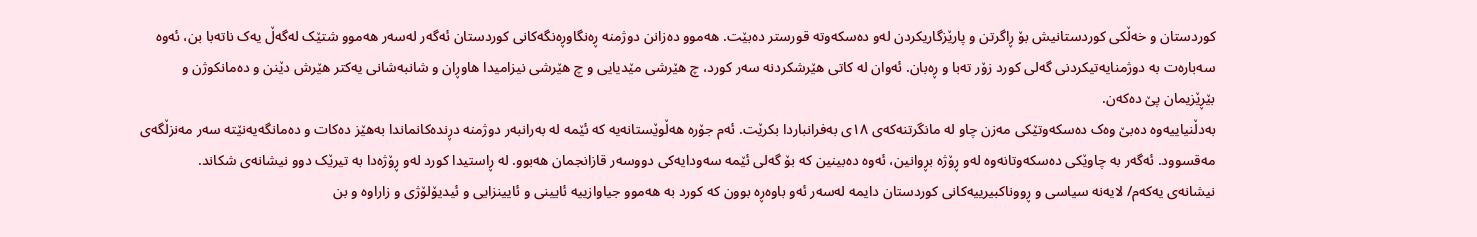کوردستان و خەڵکی کوردستانیش بۆ ڕاگرتن و پارێزگاریکردن لەو دەسکەوتە قورستر دەبێت. هەموو دەزانن دوژمنە ڕەنگاوڕەنگەکانی کوردستان ئەگەر لەسەر هەموو شتێک لەگەڵ یەک ناتەبا بن، ئەوە سەبارەت بە دوژمنایەتیکردنی گەلی کورد زۆر تەبا و ڕەبان. ئەوان لە کاتی هێرشکردنە سەر کورد، چ هێرشی مێدیایی و چ هێرشی نیزامیدا هاوڕان و شانبەشانی یەکتر هێرش دێنن و دەمانکوژن و بێڕێزیمان پێ دەکەن.
بەدڵنیاییەوە دەبێ وەک دەسکەوتێکی مەزن چاو لە مانگرتنەکەی ١٨ی بەفرانباردا بکرێت. ئەم جۆرە هەڵوێستانەیە کە ئێمە لە بەرانبەر دوژمنە دڕندەکانماندا بەهێز دەکات و دەمانگەیەنێتە سەر مەنزڵگەی مەقسوود. ئەگەر بە چاوێکی دەسکەوتانەوە لەو ڕۆژە بڕوانین، ئەوە دەبینین کە بۆ گەلی ئێمە سەودایەکی دووسەر قازانجمان هەبوو. لە ڕاستیدا کورد لەو ڕۆژەدا بە تیرێک دوو نیشانەی شکاند.
نیشانەی یەکەم/ لایەنە سیاسی و ڕووناکبیرییەکانی کوردستان دایمە لەسەر ئەو باوەڕە بوون کە کورد بە هەموو جیاوازییە ئایینی و ئایینزایی و ئیدیۆلۆژی و زاراوە و بن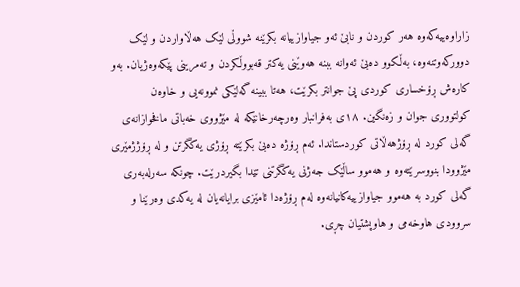زاراوەییەکەوە هەر کوردن و نابێ ئەو جیاوازییانە بکرێنە شووڵی لێک هەڵاواردن و لێک دوورکەوتنەوە، بەڵکوو دەبێ ئەوانە ببنە هەوێنی یەکتر قەبووڵکردن و تەمرینی پێکەوەژیان. بەو کارەش ڕۆخساری کوردی پێ جوانتر بکرێت، هەتا ببینە گەلێکی نموونەیی و خاوەن کولتووری جوان و زەنگین. ١٨ی بەفرانبار وەرچەرخانێکە لە مێژووی خەباتی مافخوازانەی گەلی کورد لە ڕۆژهەڵاتی کوردستاندا. ئەم ڕۆژە دەبێ بکرێتە ڕۆژی یەکگرتن و لە ڕۆژژمێری مێژوودا بنووسرێتەوە و هەموو ساڵێک جەژنی یەکگرتنی تێدا بگیردرێت. چونکە سەرلەبەری گەلی کورد بە هەموو جیاوازییەکانیانەوە لەم ڕۆژەدا ئامێزی برایانەیان لە یەکدی وەرێنا و سروودی هاوخەمی و هاوپشتیان چڕی.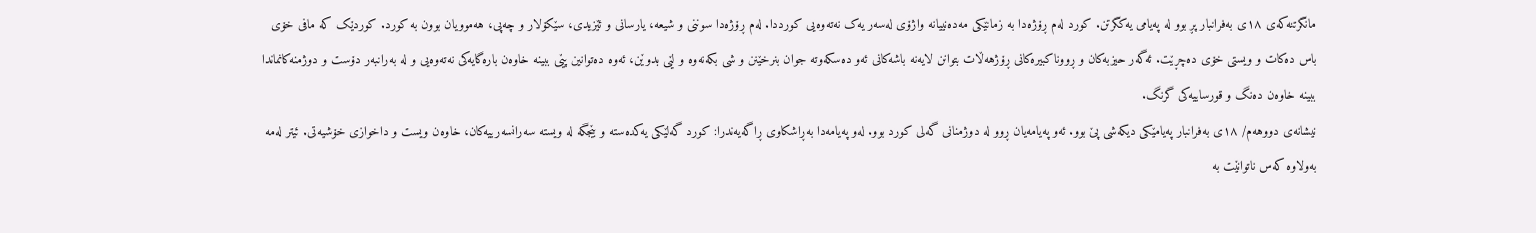مانگرتنەکەی ١٨ی بەفرانبار پڕ بوو لە پەیامی یەکگرتن. کورد لەم ڕۆژەدا بە زمانێکی مەدەنییانە واژۆی لەسەر یەک نەتەوەیی کورددا. لەم ڕۆژەدا سوننی و شیعە، یارسانی و ئێزیدی، سێکۆلار و چەپی، هەموویان بوون بە کورد. کوردێک کە مافی خۆی باس دەکات و ویستی خۆی دەچڕێت. ئەگەر حیزبەکان و ڕووناکبیرەکانی ڕۆژهەڵات بتوانن لایەنە باشەکانی ئەو دەسکەوتە جوان بنرخێنن و شی بکەنەوە و لێی بدوێن، ئەوە دەتوانین پێی ببینە خاوەن بارەگایەکی نەتەوەیی و لە بەرانبەر دۆست و دوژمنەکانماندا ببینە خاوەن دەنگ و قورساییەکی گرنگ.
نیشانەی دووهەم/ ١٨ی بەفرانبار پەیامێکی دیکەشی پێ بوو. ئەو پەیامەیان ڕوو لە دوژمنانی گەلی کورد بوو. لەو پەیامەدا بەڕاشکاوی ڕاگەیەندرا: کورد گەلێکی یەکدەستە و بێجگە لە ویستە سەرانسەرییەکان، خاوەن ویست و داخوازی خۆشیەتی. ئیتر لەمە بەولاوە کەس ناتوانێت بە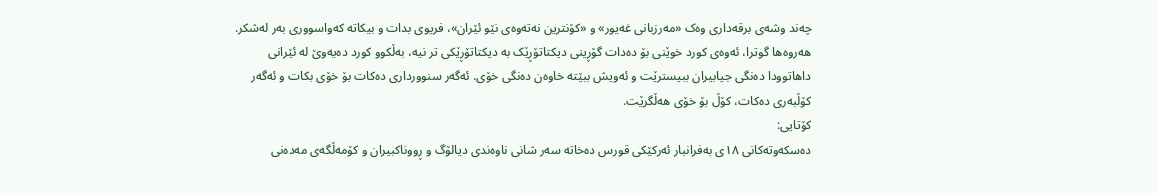چەند وشەی برقەداری وەک «مەرزبانی غەیور» و «کۆنترین نەتەوەی نێو ئێران»، فریوی بدات و بیکاتە کەواسووری بەر لەشکر. هەروەها گوترا، ئەوەی کورد خوێنی بۆ دەدات گۆڕینی دیکتاتۆڕێک بە دیکتاتۆڕێکی تر نیە، بەڵکوو کورد دەیەوێ لە ئێرانی داهاتوودا دەنگی جیابیران ببیسترێت و ئەویش ببێتە خاوەن دەنگی خۆی. ئەگەر سنوورداری دەکات بۆ خۆی بکات و ئەگەر کۆڵبەری دەکات، کۆڵ بۆ خۆی هەڵگرێت.
کۆتایی:
دەسکەوتەکانی ١٨ی بەفرانبار ئەرکێکی قورس دەخاتە سەر شانی ناوەندی دیالۆگ و ڕووناکبیران و کۆمەڵگەی مەدەنی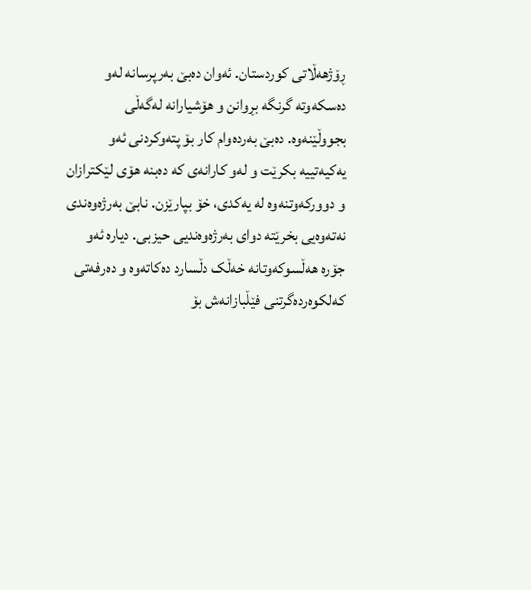ڕۆژهەڵاتی کوردستان. ئەوان دەبێ بەرپرسانە لەو دەسکەوتە گرنگە بڕوانن و هۆشیارانە لەگەڵی بجووڵێنەوە. دەبێ بەردەوام کار بۆ پتەوکردنی ئەو یەکیەتییە بکرێت و لەو کارانەی کە دەبنە هۆی لێکترازان و دوورکەوتنەوە لە یەکدی، خۆ بپارێزن. نابێ بەرژەوەندی نەتەوەیی بخرێتە دوای بەرژەوەندیی حیزبی. دیارە ئەو جۆرە هەڵسوکەوتانە خەڵک دڵسارد دەکاتەوە و دەرفەتی کەلکوەردەگرتنی فێڵبازانەش بۆ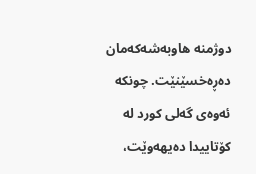دوژمنە هاوبەشەکەمان دەڕەخسێنێت. چونکە ئەوەی گەلی کورد لە کۆتاییدا دەیهەوێت،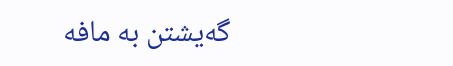گەیشتن بە مافە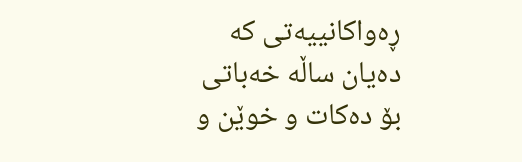ڕەواکانییەتی کە دەیان ساڵە خەباتی بۆ دەکات و خوێن و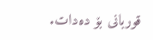قوربانی بۆ دەدات.